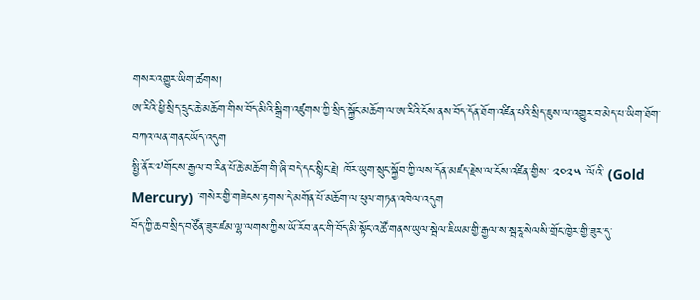གསར་འགྱུར་ཡིག་ཚགས།
ཨ་རིའི་ཕྱི་སྲིད་དྲུང་ཆེ་མཆོག་གིས་བོད་མིའི་སྒྲིག་འཛུགས་ཀྱི་སྲིད་སྐྱོང་མཆོག་ལ་ཨ་རིའི་ངོས་ནས་བོད་དོན་ཐོག་འཛིན་པའི་སྲིད་ཇུས་ལ་འགྱུར་བ་མེད་པ་ཡིག་ཐོག་བཀའ་ལན་གནང་ཡོད་འདུག
སྤྱི་ནོར་༧གོང་ས་རྒྱལ་བ་རིན་པོ་ཆེ་མཆོག་གི་ཞི་བདེ་དང་སྙིང་རྗེ། ཁོར་ཡུག་སྲུང་སྐྱོབ་ཀྱི་ལས་དོན་མཛད་རྗེས་ལ་ངོས་འཛིན་གྱིས་ ༢༠༢༥ ་ལོའི་ (Gold Mercury) ་གསེར་གྱི་གཟེངས་རྟགས་དེ་མགོན་པོ་མཆོག་ལ་ཕུལ་གཏན་འཁེལ་འདུག
བོད་ཀྱི་ཆབ་སྲིད་བཙོན་ཟུར་ཛམ་ལྷ་ལགས་ཀྱིས་ཡོ་རོབ་ནང་གི་བོད་མི་སྟོང་འཚོ་གནས་ཡུལ་སྦེལ་ཇིཡམ་གྱི་རྒྱལ་ས་སྦརཱ་སེལསི་གྲོང་ཁྱེར་གྱི་ཟུར་དུ་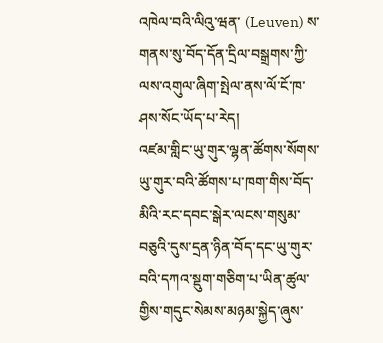འཁེལ་བའི་ལིའུ་ཝན་ (Leuven) ས་གནས་སུ་བོད་དོན་དྲིལ་བསྒྲགས་ཀྱི་ལས་འགུལ་ཞིག་སྤེལ་ནས་ལོ་ངོ་ཁ་ཤས་སོང་ཡོད་པ་རེད།
འཛམ་གླིང་ཡུ་གུར་ལྷན་ཚོགས་སོགས་ཡུ་གུར་བའི་ཚོགས་པ་ཁག་གིས་བོད་མིའི་རང་དབང་སྒེར་ལངས་གསུམ་བཅུའི་དུས་དྲན་ཉིན་བོད་དང་ཡུ་གུར་བའི་དཀའ་སྡུག་གཅིག་པ་ཡིན་ཚུལ་གྱིས་གདུང་སེམས་མཉམ་སྐྱེད་ཞུས་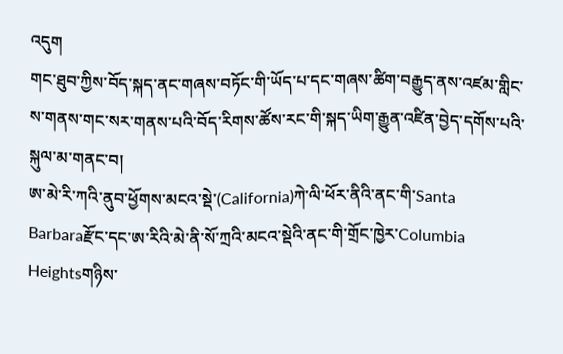འདུག
གང་ཐུབ་ཀྱིས་བོད་སྐད་ནང་གཞས་བཏོང་གི་ཡོད་པ་དང་གཞས་ཚིག་བརྒྱུད་ནས་འཛམ་གླིང་ས་གནས་གང་སར་གནས་པའི་བོད་རིགས་ཚོས་རང་གི་སྐད་ཡིག་རྒྱུན་འཛིན་བྱེད་དགོས་པའི་སྐུལ་མ་གནང་བ།
ཨ་མེ་རི་ཀའི་ནུབ་ཕྱོགས་མངའ་སྡེ་(California)ཀེ་ལི་ཕོར་ནིའི་ནང་གི་Santa Barbaraརྫོང་དང་ཨ་རིའི་མེ་ནི་སོ་ཀྲའི་མངའ་སྡེའི་ནང་གི་གྲོང་ཁྱེར་Columbia Heightsགཉིས་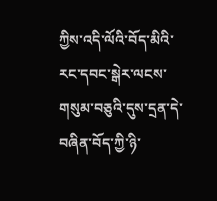ཀྱིས་འདི་ལོའི་བོད་མིའི་རང་དབང་སྒེར་ལངས་གསུམ་བཅུའི་དུས་དྲན་དེ་བཞིན་བོད་ཀྱི་ཉི་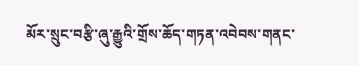མོར་སྲུང་བརྩི་ཞུ་རྒྱུའི་གྲོས་ཆོད་གཏན་འབེབས་གནང་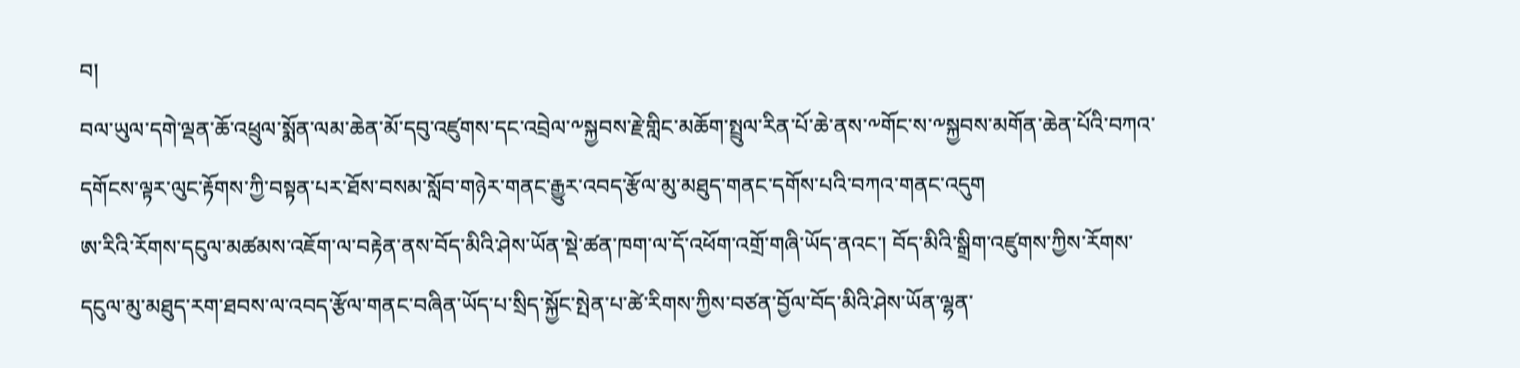བ།
བལ་ཡུལ་དགེ་ལྡན་ཆོ་འཕྲུལ་སྨོན་ལམ་ཆེན་མོ་དབུ་འཛུགས་དང་འབྲེལ་༸སྐྱབས་རྗེ་གླིང་མཆོག་སྤྲུལ་རིན་པོ་ཆེ་ནས་༸གོང་ས་༸སྐྱབས་མགོན་ཆེན་པོའི་བཀའ་དགོངས་ལྟར་ལུང་རྟོགས་ཀྱི་བསྟན་པར་ཐོས་བསམ་སློབ་གཉེར་གནང་རྒྱུར་འབད་རྩོལ་མུ་མཐུད་གནང་དགོས་པའི་བཀའ་གནང་འདུག
ཨ་རིའི་རོགས་དངུལ་མཚམས་འཇོག་ལ་བརྟེན་ནས་བོད་མིའི་ཤེས་ཡོན་སྡེ་ཚན་ཁག་ལ་དོ་འཕོག་འགྲོ་གཞི་ཡོད་ནའང་། བོད་མིའི་སྒྲིག་འཛུགས་ཀྱིས་རོགས་དངུལ་མུ་མཐུད་རག་ཐབས་ལ་འབད་རྩོལ་གནང་བཞིན་ཡོད་པ་སྲིད་སྐྱོང་སྤེན་པ་ཚེ་རིགས་ཀྱིས་བཙན་བྱོལ་བོད་མིའི་ཤེས་ཡོན་ལྷན་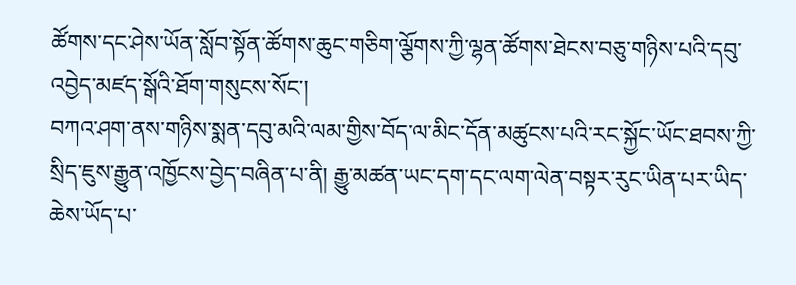ཚོགས་དང་ཤེས་ཡོན་སློབ་སྟོན་ཚོགས་ཆུང་གཅིག་ལྕོགས་ཀྱི་ལྷན་ཚོགས་ཐེངས་བཅུ་གཉིས་པའི་དབུ་འབྱེད་མཛད་སྒོའི་ཐོག་གསུངས་སོང་།
བཀའ་ཤག་ནས་གཉིས་སྨན་དབུ་མའི་ལམ་གྱིས་བོད་ལ་མིང་དོན་མཚུངས་པའི་རང་སྐྱོང་ཡོང་ཐབས་ཀྱི་སྲིད་ཇུས་རྒྱུན་འཁྱོངས་བྱེད་བཞིན་པ་ནི། རྒྱུ་མཚན་ཡང་དག་དང་ལག་ལེན་བསྟར་རུང་ཡིན་པར་ཡིད་ཆེས་ཡོད་པ་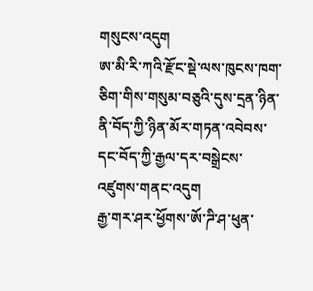གསུངས་འདུག
ཨ་མི་རི་ཀའི་རྫོང་སྡེ་ལས་ཁུངས་ཁག་ཅིག་གིས་གསུམ་བཅུའི་དུས་དྲན་ཉིན་ནི་བོད་ཀྱི་ཉིན་མོར་གཏན་འབེབས་དང་བོད་ཀྱི་རྒྱལ་དར་བསྒྲེངས་འཛུགས་གནང་འདུག
རྒྱ་གར་ཤར་ཕྱོགས་ཨོ་ཌི་ཤ་ཕུན་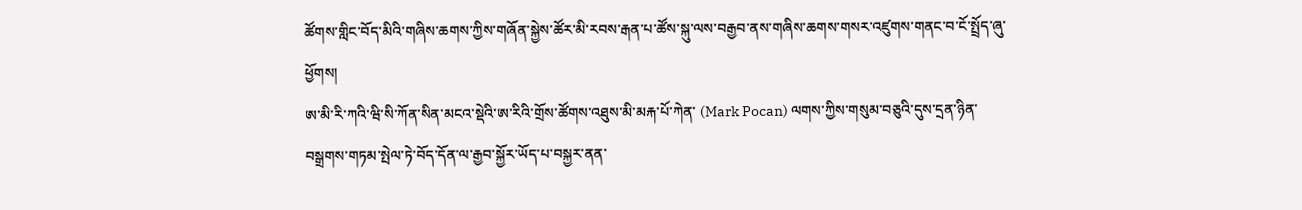ཚོགས་གླིང་བོད་མིའི་གཞིས་ཆགས་ཀྱིས་གཞོན་སྐྱེས་ཚོར་མི་རབས་རྒན་པ་ཚོས་སྐུ་ལས་བརྒྱབ་ནས་གཞིས་ཆགས་གསར་འཛུགས་གནང་བ་ངོ་སྤྲོད་ཞུ་ཕྱོགས།
ཨ་མི་རི་ཀའི་ཝི་སི་ཀོན་སིན་མངའ་སྡེའི་ཨ་རིའི་གྲོས་ཚོགས་འཐུས་མི་མརྐ་པོ་ཀེན་ (Mark Pocan) ལགས་ཀྱིས་གསུམ་བཅུའི་དུས་དྲན་ཉིན་བསྒྲགས་གཏམ་སྤེལ་ཏེ་བོད་དོན་ལ་རྒྱབ་སྐྱོར་ཡོད་པ་བསྐྱར་ནན་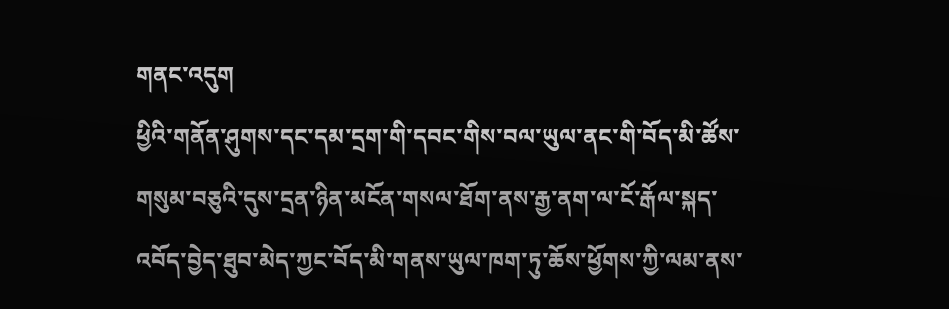གནང་འདུག
ཕྱིའི་གནོན་ཤུགས་དང་དམ་དྲག་གི་དབང་གིས་བལ་ཡུལ་ནང་གི་བོད་མི་ཚོས་གསུམ་བཅུའི་དུས་དྲན་ཉིན་མངོན་གསལ་ཐོག་ནས་རྒྱ་ནག་ལ་ངོ་རྒོལ་སྐད་འབོད་བྱེད་ཐུབ་མེད་ཀྱང་བོད་མི་གནས་ཡུལ་ཁག་ཏུ་ཆོས་ཕྱོགས་ཀྱི་ལམ་ནས་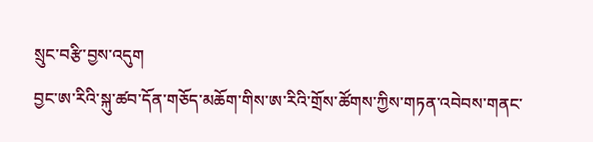སྲུང་བརྩི་བྱས་འདུག
བྱང་ཨ་རིའི་སྐུ་ཚབ་དོན་གཅོད་མཆོག་གིས་ཨ་རིའི་གྲོས་ཚོགས་ཀྱིས་གཏན་འབེབས་གནང་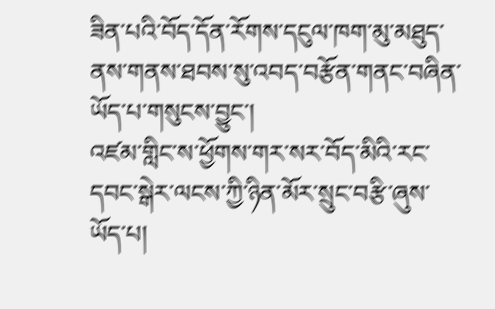ཟིན་པའི་བོད་དོན་རོགས་དངུལ་ཁག་མུ་མཐུད་ནས་གནས་ཐབས་སུ་འབད་བརྩོན་གནང་བཞིན་ཡོད་པ་གསུངས་བྱུང་།
འཛམ་གླིང་ས་ཕྱོགས་གར་སར་བོད་མིའི་རང་དབང་སྒེར་ལངས་ཀྱི་ཉིན་མོར་སྲུང་བརྩི་ཞུས་ཡོད་པ།